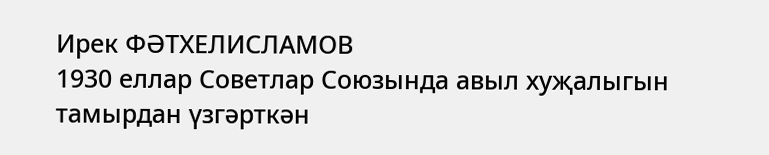Ирек ФӘТХЕЛИСЛАМОВ
1930 еллар Советлар Союзында авыл хуҗалыгын тамырдан үзгәрткән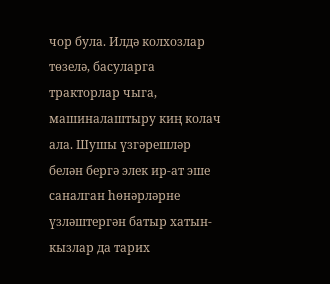чор була. Илдә колхозлар төзелә, басуларга тракторлар чыга, машиналаштыру киң колач ала. Шушы үзгәрешләр белән бергә элек ир-ат эше саналган һөнәрләрне үзләштергән батыр хатын-кызлар да тарих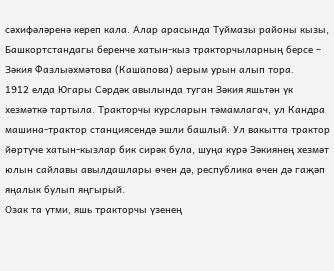сәхифәләренә кереп кала. Алар арасында Туймазы районы кызы, Башкортстандагы беренче хатын-кыз тракторчыларның берсе – Зәкия Фазлыәхмәтова (Кашапова) аерым урын алып тора.
1912 елда Югары Сәрдәк авылында туган Зәкия яшьтән үк хезмәткә тартыла. Тракторчы курсларын тәмамлагач, ул Кандра машина-трактор станциясендә эшли башлый. Ул вакытта трактор йөртүче хатын-кызлар бик сирәк була, шуңа күрә Зәкиянең хезмәт юлын сайлавы авылдашлары өчен дә, республика өчен дә гаҗәп яңалык булып яңгырый.
Озак та үтми, яшь тракторчы үзенең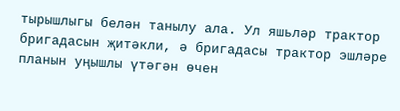тырышлыгы белән танылу ала. Ул яшьләр трактор бригадасын җитәкли, ә бригадасы трактор эшләре планын уңышлы үтәгән өчен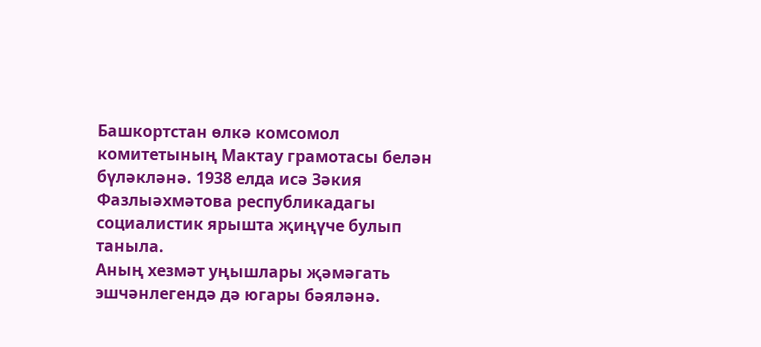Башкортстан өлкә комсомол комитетының Мактау грамотасы белән бүләкләнә. 1938 елда исә Зәкия Фазлыәхмәтова республикадагы социалистик ярышта җиңүче булып таныла.
Аның хезмәт уңышлары җәмәгать эшчәнлегендә дә югары бәяләнә.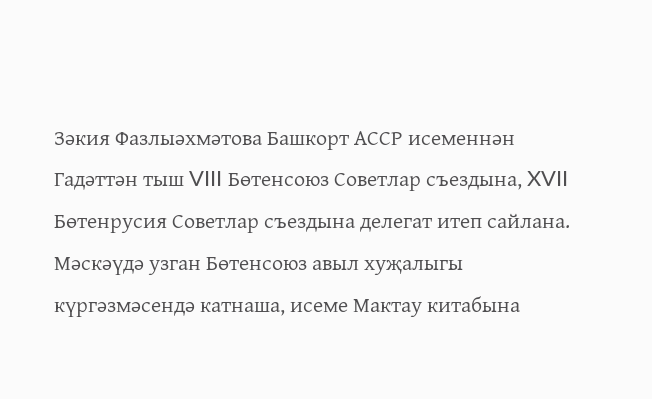Зәкия Фазлыәхмәтова Башкорт АССР исеменнән Гадәттән тыш VIII Бөтенсоюз Советлар съездына, XVII Бөтенрусия Советлар съездына делегат итеп сайлана. Мәскәүдә узган Бөтенсоюз авыл хуҗалыгы күргәзмәсендә катнаша, исеме Мактау китабына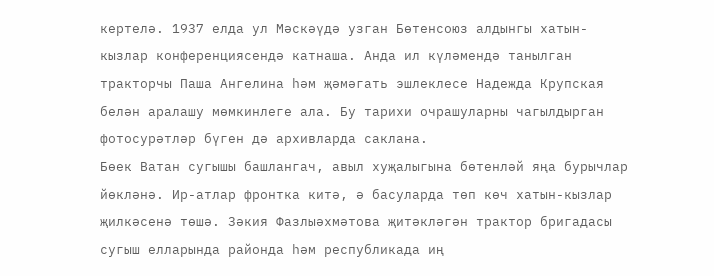кертелә. 1937 елда ул Мәскәүдә узган Бөтенсоюз алдынгы хатын-кызлар конференциясендә катнаша. Анда ил күләмендә танылган тракторчы Паша Ангелина һәм җәмәгать эшлеклесе Надежда Крупская белән аралашу мөмкинлеге ала. Бу тарихи очрашуларны чагылдырган фотосурәтләр бүген дә архивларда саклана.
Бөек Ватан сугышы башлангач, авыл хуҗалыгына бөтенләй яңа бурычлар йөкләнә. Ир-атлар фронтка китә, ә басуларда төп көч хатын-кызлар җилкәсенә төшә. Зәкия Фазлыәхмәтова җитәкләгән трактор бригадасы сугыш елларында районда һәм республикада иң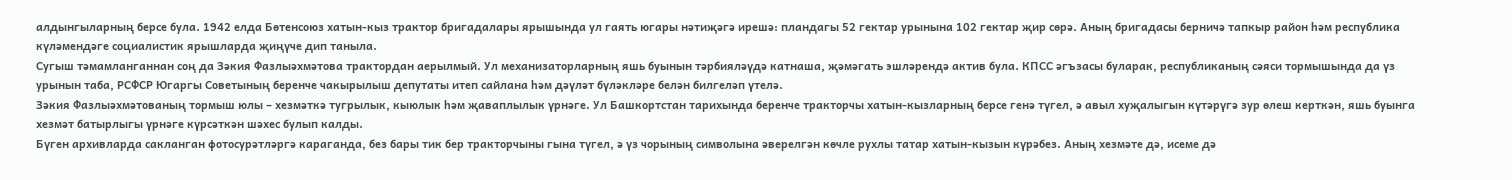алдынгыларның берсе була. 1942 елда Бөтенсоюз хатын-кыз трактор бригадалары ярышында ул гаять югары нәтиҗәгә ирешә: пландагы 52 гектар урынына 102 гектар җир сөрә. Аның бригадасы берничә тапкыр район һәм республика күләмендәге социалистик ярышларда җиңүче дип таныла.
Сугыш тәмамланганнан соң да Зәкия Фазлыәхмәтова трактордан аерылмый. Ул механизаторларның яшь буынын тәрбияләүдә катнаша, җәмәгать эшләрендә актив була. КПСС әгъзасы буларак, республиканың сәяси тормышында да үз урынын таба, РСФСР Югаргы Советының беренче чакырылыш депутаты итеп сайлана һәм дәүләт бүләкләре белән билгеләп үтелә.
Зәкия Фазлыәхмәтованың тормыш юлы – хезмәткә тугрылык, кыюлык һәм җаваплылык үрнәге. Ул Башкортстан тарихында беренче тракторчы хатын-кызларның берсе генә түгел, ә авыл хуҗалыгын күтәрүгә зур өлеш керткән, яшь буынга хезмәт батырлыгы үрнәге күрсәткән шәхес булып калды.
Бүген архивларда сакланган фотосурәтләргә караганда, без бары тик бер тракторчыны гына түгел, ә үз чорының символына әверелгән көчле рухлы татар хатын-кызын күрәбез. Аның хезмәте дә, исеме дә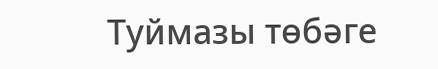Туймазы төбәге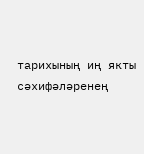тарихының иң якты сәхифәләренең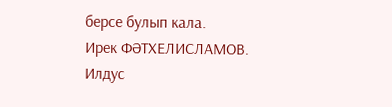берсе булып кала.
Ирек ФӘТХЕЛИСЛАМОВ.
Илдус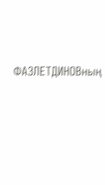ФАЗЛЕТДИНОВның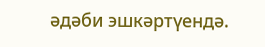әдәби эшкәртүендә.